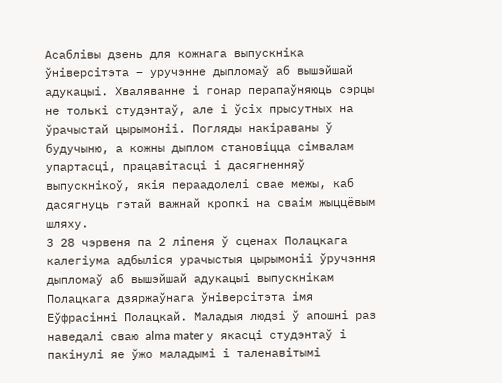Асаблівы дзень для кожнага выпускніка ўніверсітэта – уручэнне дыпломаў аб вышэйшай адукацыі. Хваляванне і гонар перапаўняюць сэрцы не толькі студэнтаў, але і ўсіх прысутных на ўрачыстай цырымоніі. Погляды накіраваны ў будучыню, а кожны дыплом становіцца сімвалам упартасці, працавітасці і дасягненняў выпускнікоў, якія пераадолелі свае межы, каб дасягнуць гэтай важнай кропкі на сваім жыццёвым шляху.
З 28 чэрвеня па 2 ліпеня ў сценах Полацкага калегіума адбыліся урачыстыя цырымоніі ўручэння дыпломаў аб вышэйшай адукацыі выпускнікам Полацкага дзяржаўнага ўніверсітэта імя Еўфрасінні Полацкай. Маладыя людзі ў апошні раз наведалі сваю alma mater у якасці студэнтаў і пакінулі яе ўжо маладымі і таленавітымі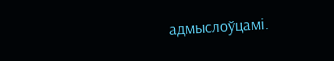адмыслоўцамі.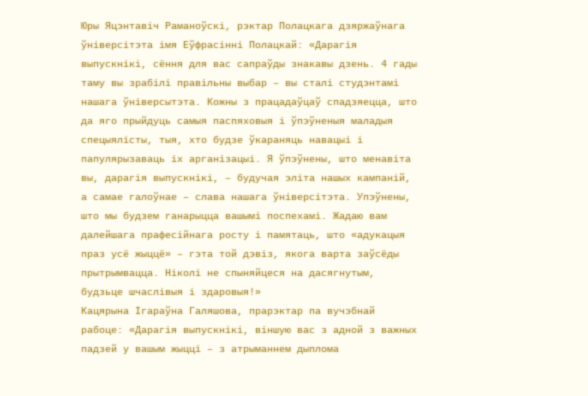Юры Яцэнтавіч Раманоўскі, рэктар Полацкага дзяржаўнага ўніверсітэта імя Еўфрасінні Полацкай: «Дарагія выпускнікі, сёння для вас сапраўды знакавы дзень. 4 гады таму вы зрабілі правільны выбар – вы сталі студэнтамі нашага ўніверсытэта. Кожны з працадаўцаў спадзяецца, што да яго прыйдуць самыя паспяховыя і ўпэўненыя маладыя спецыялісты, тыя, хто будзе ўкараняць навацыі і папулярызаваць іх арганізацыі. Я ўпэўнены, што менавіта вы, дарагія выпускнікі, – будучая эліта нашых кампаній, а самае галоўнае – слава нашага ўніверсітэта. Упэўнены, што мы будзем ганарыцца вашымі поспехамі. Жадаю вам далейшага прафесійнага росту і памятаць, што «адукацыя праз усё жыццё» – гэта той дэвіз, якога варта заўсёды прытрымвацца. Ніколі не спыняйцеся на дасягнутым, будзьце шчаслівыя і здаровыя!»
Кацярына Ігараўна Галяшова, прарэктар па вучэбнай рабоце: «Дарагія выпускнікі, віншую вас з адной з важных падзей у вашым жыцці – з атрыманнем дыплома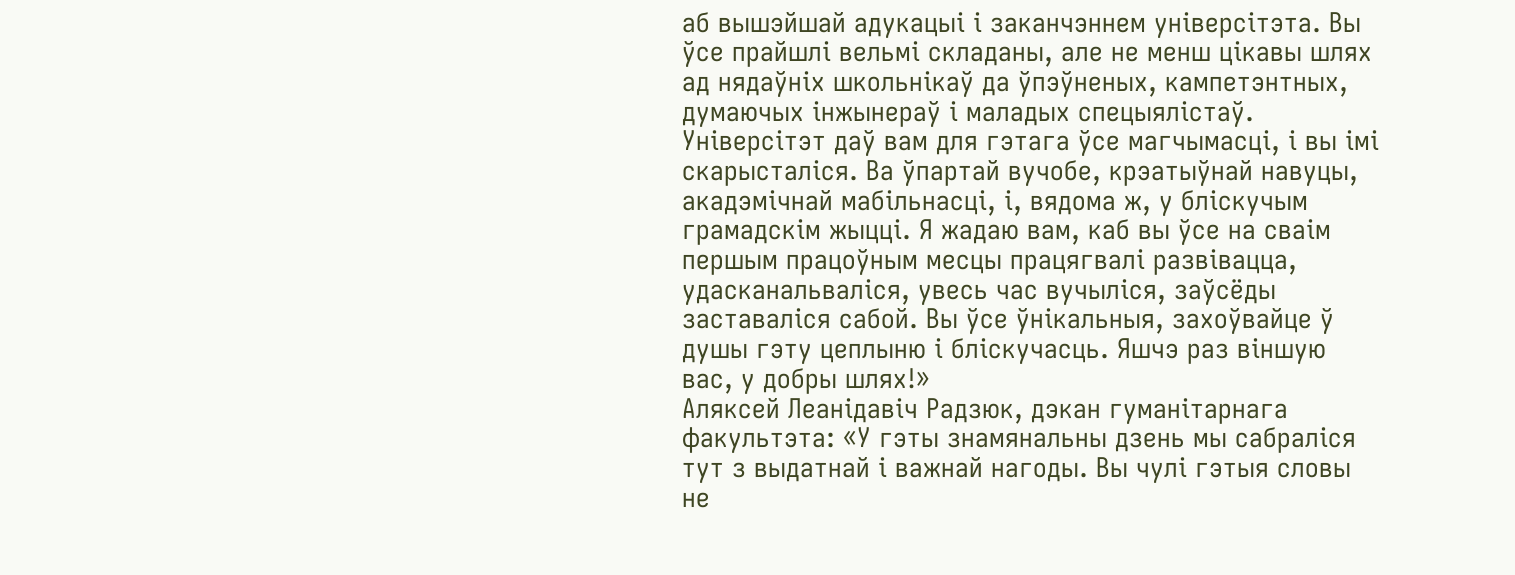аб вышэйшай адукацыі і заканчэннем універсітэта. Вы ўсе прайшлі вельмі складаны, але не менш цікавы шлях ад нядаўніх школьнікаў да ўпэўненых, кампетэнтных, думаючых інжынераў і маладых спецыялістаў. Універсітэт даў вам для гэтага ўсе магчымасці, і вы імі скарысталіся. Ва ўпартай вучобе, крэатыўнай навуцы, акадэмічнай мабільнасці, і, вядома ж, у бліскучым грамадскім жыцці. Я жадаю вам, каб вы ўсе на сваім першым працоўным месцы працягвалі развівацца, удасканальваліся, увесь час вучыліся, заўсёды заставаліся сабой. Вы ўсе ўнікальныя, захоўвайце ў душы гэту цеплыню і бліскучасць. Яшчэ раз віншую вас, у добры шлях!»
Аляксей Леанідавіч Радзюк, дэкан гуманітарнага факультэта: «У гэты знамянальны дзень мы сабраліся тут з выдатнай і важнай нагоды. Вы чулі гэтыя словы не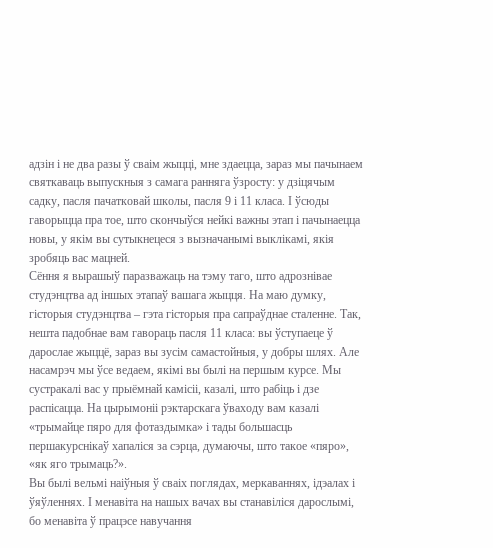адзін і не два разы ў сваім жыцці, мне здаецца, зараз мы пачынаем святкаваць выпускныя з самага ранняга ўзросту: у дзіцячым садку, пасля пачатковай школы, пасля 9 і 11 класа. І ўсюды гаворыцца пра тое, што скончыўся нейкі важны этап і пачынаецца новы, у якім вы сутыкнецеся з вызначанымі выклікамі, якія зробяць вас мацней.
Сёння я вырашыў паразважаць на тэму таго, што адрознівае студэнцтва ад іншых этапаў вашага жыцця. На маю думку, гісторыя студэнцтва – гэта гісторыя пра сапраўднае сталенне. Так, нешта падобнае вам гавораць пасля 11 класа: вы ўступаеце ў дарослае жыццё, зараз вы зусім самастойныя, у добры шлях. Але насамрэч мы ўсе ведаем, якімі вы былі на першым курсе. Мы сустракалі вас у прыёмнай камісіі, казалі, што рабіць і дзе распісацца. На цырымоніі рэктарскага ўваходу вам казалі «трымайце пяро для фотаздымка» і тады большасць першакурснікаў хапаліся за сэрца, думаючы, што такое «пяро», «як яго трымаць?».
Вы былі вельмі наіўныя ў сваіх поглядах, меркаваннях, ідэалах і ўяўленнях. І менавіта на нашых вачах вы станавіліся дарослымі, бо менавіта ў працэсе навучання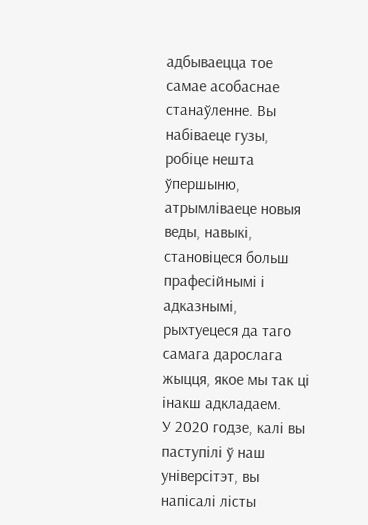адбываецца тое самае асобаснае станаўленне. Вы набіваеце гузы, робіце нешта ўпершыню, атрымліваеце новыя веды, навыкі, становіцеся больш прафесійнымі і адказнымі, рыхтуецеся да таго самага дарослага жыцця, якое мы так ці інакш адкладаем.
У 2020 годзе, калі вы паступілі ў наш універсітэт, вы напісалі лісты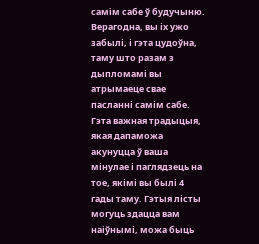самім сабе ў будучыню. Верагодна, вы іх ужо забылі, і гэта цудоўна, таму што разам з дыпломамі вы атрымаеце свае пасланні самім сабе. Гэта важная традыцыя, якая дапаможа акунуцца ў ваша мінулае і паглядзець на тое, якімі вы былі 4 гады таму. Гэтыя лісты могуць здацца вам наіўнымі, можа быць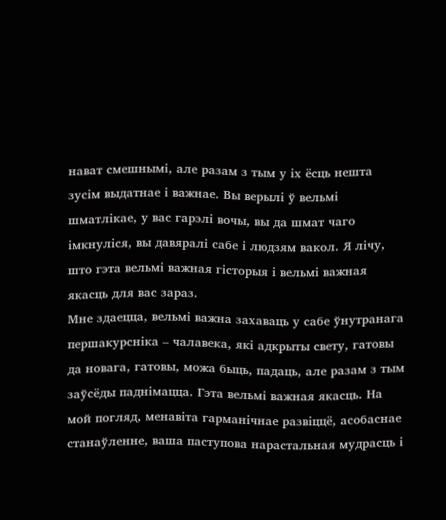нават смешнымі, але разам з тым у іх ёсць нешта зусім выдатнае і важнае. Вы верылі ў вельмі шматлікае, у вас гарэлі вочы, вы да шмат чаго імкнуліся, вы давяралі сабе і людзям вакол. Я лічу, што гэта вельмі важная гісторыя і вельмі важная якасць для вас зараз.
Мне здаецца, вельмі важна захаваць у сабе ўнутранага першакурсніка – чалавека, які адкрыты свету, гатовы да новага, гатовы, можа быць, падаць, але разам з тым заўсёды паднімацца. Гэта вельмі важная якасць. На мой погляд, менавіта гарманічнае развіццё, асобаснае станаўленне, ваша паступова нарастальная мудрасць і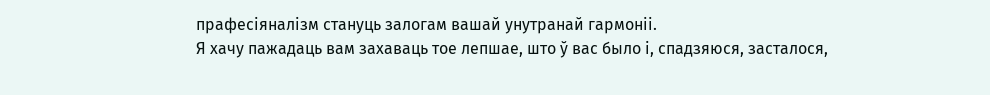прафесіяналізм стануць залогам вашай унутранай гармоніі.
Я хачу пажадаць вам захаваць тое лепшае, што ў вас было і, спадзяюся, засталося,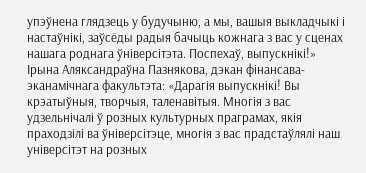упэўнена глядзець у будучыню, а мы, вашыя выкладчыкі і настаўнікі, заўсёды радыя бачыць кожнага з вас у сценах нашага роднага ўніверсітэта. Поспехаў, выпускнікі!»
Ірына Аляксандраўна Пазнякова, дэкан фінансава-эканамічнага факультэта: «Дарагія выпускнікі! Вы крэатыўныя, творчыя, таленавітыя. Многія з вас удзельнічалі ў розных культурных праграмах, якія праходзілі ва ўніверсітэце, многія з вас прадстаўлялі наш універсітэт на розных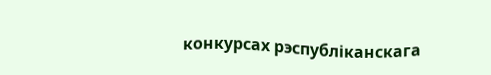конкурсах рэспубліканскага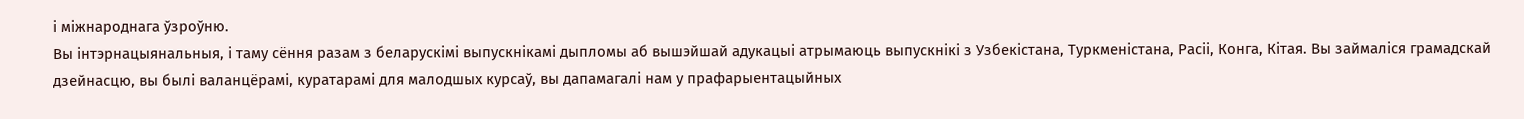і міжнароднага ўзроўню.
Вы інтэрнацыянальныя, і таму сёння разам з беларускімі выпускнікамі дыпломы аб вышэйшай адукацыі атрымаюць выпускнікі з Узбекістана, Туркменістана, Расіі, Конга, Кітая. Вы займаліся грамадскай дзейнасцю, вы былі валанцёрамі, куратарамі для малодшых курсаў, вы дапамагалі нам у прафарыентацыйных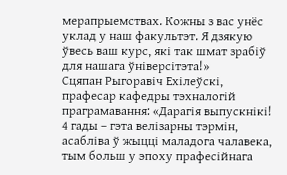мерапрыемствах. Кожны з вас унёс уклад у наш факультэт. Я дзякую ўвесь ваш курс, які так шмат зрабіў для нашага ўніверсітэта!»
Сцяпан Рыгоравіч Ехілеўскі, прафесар кафедры тэхналогій праграмавання: «Дарагія выпускнікі! 4 гады – гэта велізарны тэрмін, асабліва ў жыцці маладога чалавека, тым больш у эпоху прафесійнага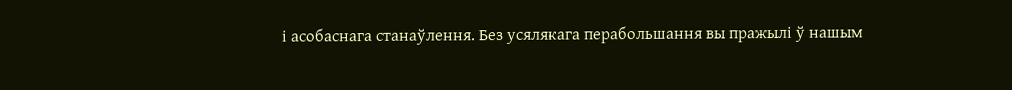і асобаснага станаўлення. Без усялякага перабольшання вы пражылі ў нашым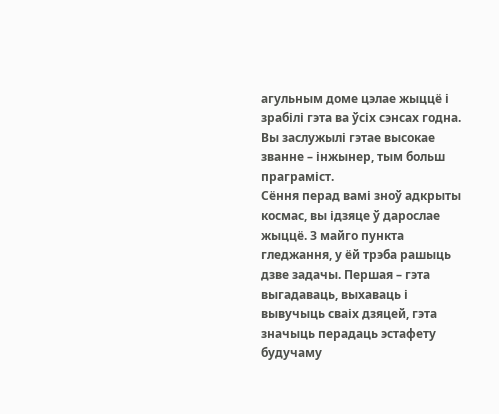агульным доме цэлае жыццё і зрабілі гэта ва ўсіх сэнсах годна. Вы заслужылі гэтае высокае званне – інжынер, тым больш праграміст.
Сёння перад вамі зноў адкрыты космас, вы ідзяце ў дарослае жыццё. З майго пункта гледжання, у ёй трэба рашыць дзве задачы. Першая – гэта выгадаваць, выхаваць і вывучыць сваіх дзяцей, гэта значыць перадаць эстафету будучаму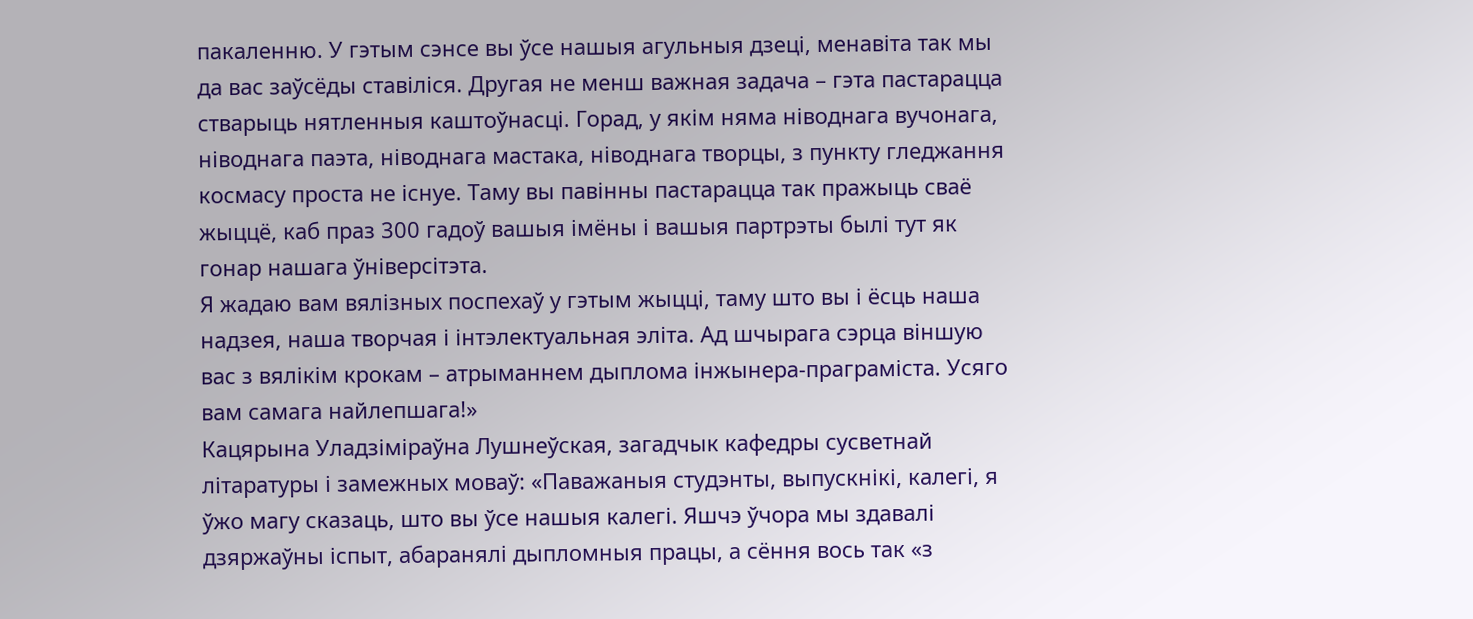пакаленню. У гэтым сэнсе вы ўсе нашыя агульныя дзеці, менавіта так мы да вас заўсёды ставіліся. Другая не менш важная задача – гэта пастарацца стварыць нятленныя каштоўнасці. Горад, у якім няма ніводнага вучонага, ніводнага паэта, ніводнага мастака, ніводнага творцы, з пункту гледжання космасу проста не існуе. Таму вы павінны пастарацца так пражыць сваё жыццё, каб праз 300 гадоў вашыя імёны і вашыя партрэты былі тут як гонар нашага ўніверсітэта.
Я жадаю вам вялізных поспехаў у гэтым жыцці, таму што вы і ёсць наша надзея, наша творчая і інтэлектуальная эліта. Ад шчырага сэрца віншую вас з вялікім крокам – атрыманнем дыплома інжынера-праграміста. Усяго вам самага найлепшага!»
Кацярына Уладзіміраўна Лушнеўская, загадчык кафедры сусветнай літаратуры і замежных моваў: «Паважаныя студэнты, выпускнікі, калегі, я ўжо магу сказаць, што вы ўсе нашыя калегі. Яшчэ ўчора мы здавалі дзяржаўны іспыт, абаранялі дыпломныя працы, а сёння вось так «з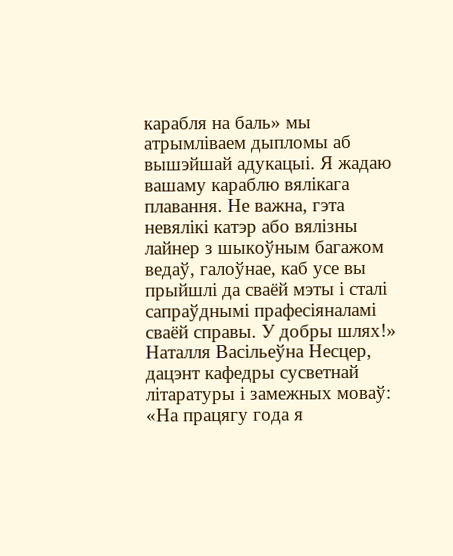карабля на баль» мы атрымліваем дыпломы аб вышэйшай адукацыі. Я жадаю вашаму караблю вялікага плавання. Не важна, гэта невялікі катэр або вялізны лайнер з шыкоўным багажом ведаў, галоўнае, каб усе вы прыйшлі да сваёй мэты і сталі сапраўднымі прафесіяналамі сваёй справы. У добры шлях!»
Наталля Васільеўна Несцер, дацэнт кафедры сусветнай літаратуры і замежных моваў: «На працягу года я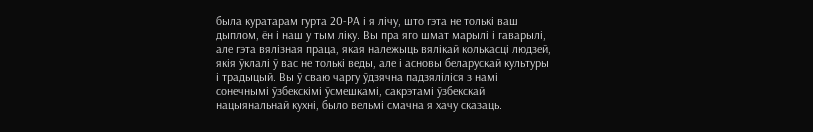была куратарам гурта 20-РА і я лічу, што гэта не толькі ваш дыплом, ён і наш у тым ліку. Вы пра яго шмат марылі і гаварылі, але гэта вялізная праца, якая належыць вялікай колькасці людзей, якія ўклалі ў вас не толькі веды, але і асновы беларускай культуры і традыцый. Вы ў сваю чаргу ўдзячна падзяліліся з намі сонечнымі ўзбекскімі ўсмешкамі, сакрэтамі ўзбекскай нацыянальнай кухні, было вельмі смачна я хачу сказаць.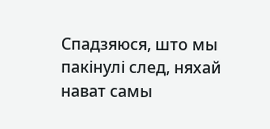Спадзяюся, што мы пакінулі след, няхай нават самы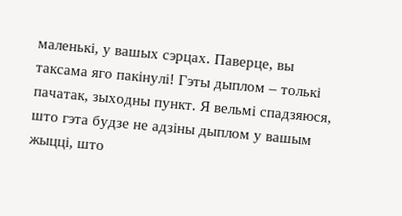маленькі, у вашых сэрцах. Паверце, вы таксама яго пакінулі! Гэты дыплом – толькі пачатак, зыходны пункт. Я вельмі спадзяюся, што гэта будзе не адзіны дыплом у вашым жыцці, што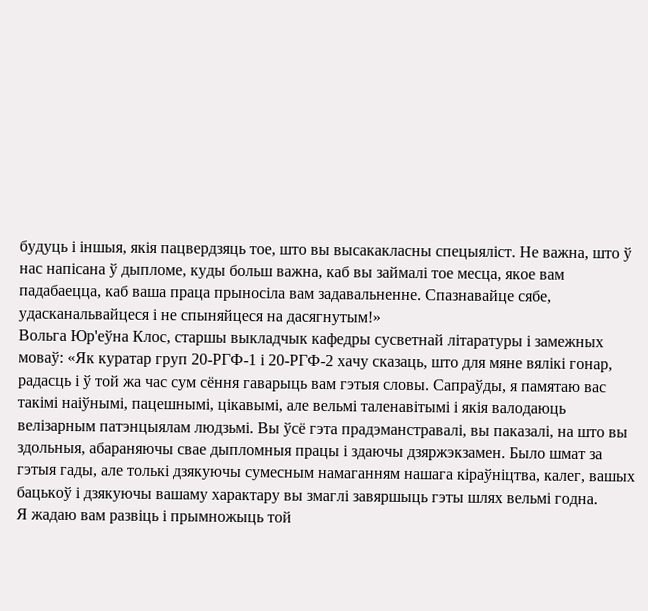будуць і іншыя, якія пацвердзяць тое, што вы высакакласны спецыяліст. Не важна, што ў нас напісана ў дыпломе, куды больш важна, каб вы займалі тое месца, якое вам падабаецца, каб ваша праца прыносіла вам задавальненне. Спазнавайце сябе, удасканальвайцеся і не спыняйцеся на дасягнутым!»
Вольга Юр'еўна Клос, старшы выкладчык кафедры сусветнай літаратуры і замежных моваў: «Як куратар груп 20-РГФ-1 і 20-РГФ-2 хачу сказаць, што для мяне вялікі гонар, радасць і ў той жа час сум сёння гаварыць вам гэтыя словы. Сапраўды, я памятаю вас такімі наіўнымі, пацешнымі, цікавымі, але вельмі таленавітымі і якія валодаюць велізарным патэнцыялам людзьмі. Вы ўсё гэта прадэманстравалі, вы паказалі, на што вы здольныя, абараняючы свае дыпломныя працы і здаючы дзяржэкзамен. Было шмат за гэтыя гады, але толькі дзякуючы сумесным намаганням нашага кіраўніцтва, калег, вашых бацькоў і дзякуючы вашаму характару вы змаглі завяршыць гэты шлях вельмі годна.
Я жадаю вам развіць і прымножыць той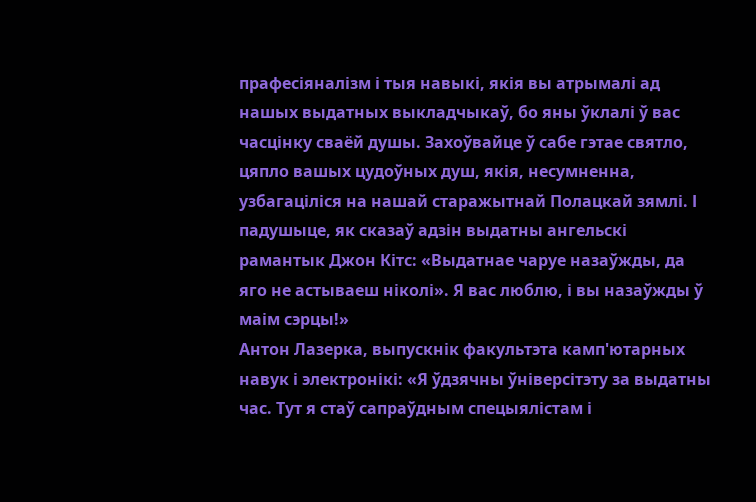прафесіяналізм і тыя навыкі, якія вы атрымалі ад нашых выдатных выкладчыкаў, бо яны ўклалі ў вас часцінку сваёй душы. Захоўвайце ў сабе гэтае святло, цяпло вашых цудоўных душ, якія, несумненна, узбагаціліся на нашай старажытнай Полацкай зямлі. І падушыце, як сказаў адзін выдатны ангельскі рамантык Джон Кітс: «Выдатнае чаруе назаўжды, да яго не астываеш ніколі». Я вас люблю, і вы назаўжды ў маім сэрцы!»
Антон Лазерка, выпускнік факультэта камп'ютарных навук і электронікі: «Я ўдзячны ўніверсітэту за выдатны час. Тут я стаў сапраўдным спецыялістам і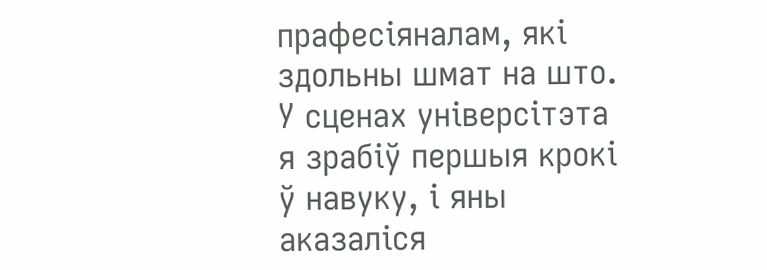прафесіяналам, які здольны шмат на што. У сценах універсітэта я зрабіў першыя крокі ў навуку, і яны аказаліся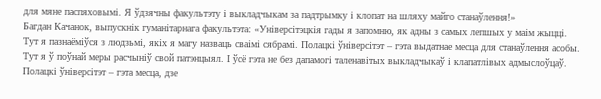для мяне паспяховымі. Я ўдзячны факультэту і выкладчыкам за падтрымку і клопат на шляху майго станаўлення!»
Багдан Качанок, выпускнік гуманітарнага факультэта: «Універсітэцкія гады я запомню, як адны з самых лепшых у маім жыцці. Тут я пазнаёміўся з людзьмі, якіх я магу назваць сваімі сябрамі. Полацкі ўніверсітэт – гэта выдатнае месца для станаўлення асобы. Тут я ў поўнай меры расчыніў свой патэнцыял. І ўсё гэта не без дапамогі таленавітых выкладчыкаў і клапатлівых адмыслоўцаў. Полацкі ўніверсітэт – гэта месца, дзе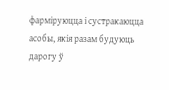фарміруюцца і сустракаюцца асобы, якія разам будуюць дарогу ў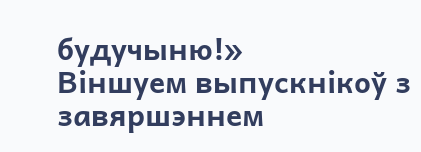будучыню!»
Віншуем выпускнікоў з завяршэннем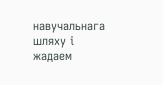навучальнага шляху і жадаем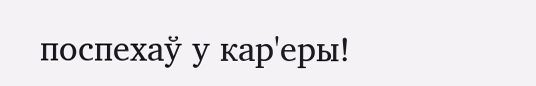поспехаў у кар'еры!